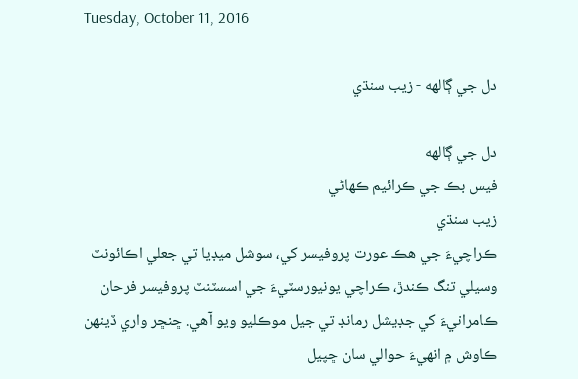Tuesday, October 11, 2016

دل جي ڳالهه - زيب سنڌي

دل جي ڳالهه
فيس بڪ جي ڪرائيم ڪهاڻي
زيب سنڌي
ڪراچيءَ جي هڪ عورت پروفيسر کي، سوشل ميڊيا تي جعلي اڪائونٽ وسيلي تنگ ڪندڙ، ڪراچي يونيورسٽيءَ جي اسسٽنٽ پروفيسر فرحان ڪامرانيءَ کي جڊيشل رمانڊ تي جيل موڪليو ويو آهي. ڇنڇر واري ڏينهن ڪاوش ۾ انهيءَ حوالي سان ڇپيل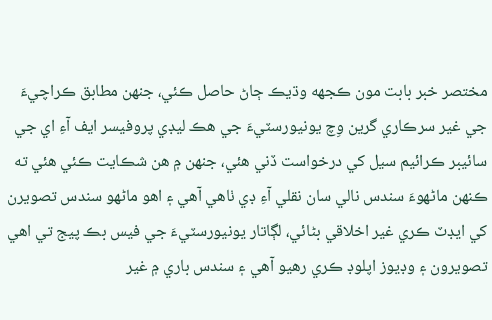مختصر خبر بابت مون ڪجهه وڌيڪ ڄاڻ حاصل ڪئي، جنهن مطابق ڪراچيءَ جي غير سرڪاري گرين وِچ يونيورسٽيءَ جي هڪ ليڊي پروفيسر ايف آءِ اي جي سائيبر ڪرائيم سيل کي درخواست ڏني هئي، جنهن ۾ هن شڪايت ڪئي هئي ته ڪنهن ماڻهوءَ سندس نالي سان نقلي آءِ ڊي ٺاهي آهي ۽ اهو ماڻهو سندس تصويرن کي ايڊٽ ڪري غير اخلاقي بڻائي، لڳاتار يونيورسٽيءَ جي فيس بڪ پيج تي اهي تصويرون ۽ وڊيوز اپلوڊ ڪري رهيو آهي ۽ سندس باري ۾ غير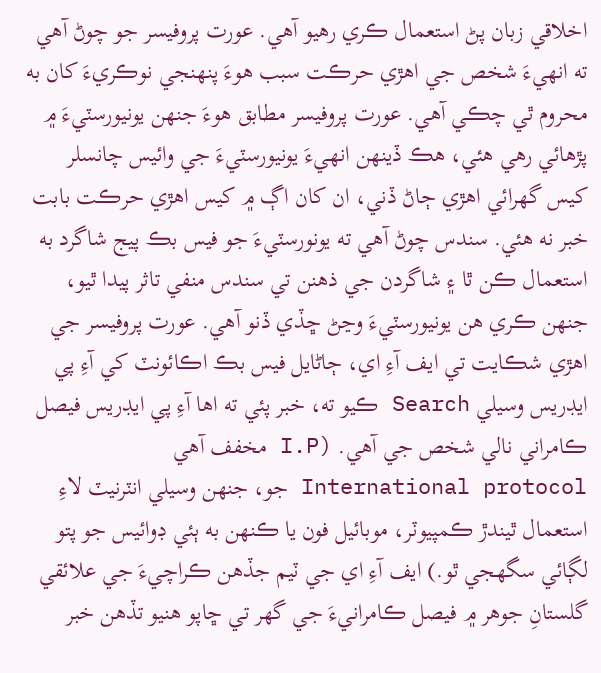اخلاقي زبان پڻ استعمال ڪري رهيو آهي. عورت پروفيسر جو چوڻ آهي ته انهيءَ شخص جي اهڙي حرڪت سبب هوءَ پنهنجي نوڪريءَ کان به محروم ٿي چڪي آهي. عورت پروفيسر مطابق هوءَ جنهن يونيورسٽيءَ ۾ پڙهائي رهي هئي، هڪ ڏينهن انهيءَ يونيورسٽيءَ جي وائيس چانسلر کيس گهرائي اهڙي ڄاڻ ڏني، ان کان اڳ ۾ کيس اهڙي حرڪت بابت خبر نه هئي. سندس چوڻ آهي ته يونورسٽيءَ جو فيس بڪ پيج شاگرد به استعمال ڪن ٿا ۽ شاگردن جي ذهنن تي سندس منفي تاثر پيدا ٿيو، جنهن ڪري هن يونيورسٽيءَ وڃڻ ڇڏي ڏنو آهي. عورت پروفيسر جي اهڙي شڪايت تي ايف آءِ اي، ڄاڻايل فيس بڪ اڪائونٽ کي آءِ پي ايڊريس وسيلي Search ڪيو ته، خبر پئي ته اها آءِ پي ايڊريس فيصل ڪامراني نالي شخص جي آهي. (I.P مخفف آهي International protocol جو، جنهن وسيلي انٽرنيٽ لاءِ استعمال ٿيندڙ ڪمپيوٽر، موبائيل فون يا ڪنهن به ٻئي ڊوائيس جو پتو لڳائي سگهجي ٿو.) ايف آءِ اي جي ٽيم جڏهن ڪراچيءَ جي علائقي گلستانِ جوهر ۾ فيصل ڪامرانيءَ جي گهر تي ڇاپو هنيو تڏهن خبر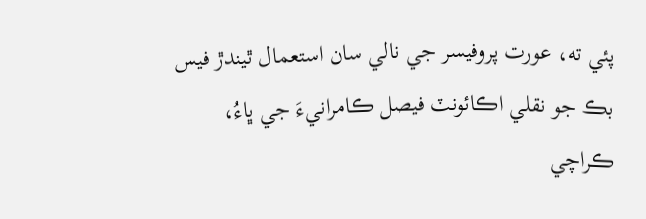پئي ته، عورت پروفيسر جي نالي سان استعمال ٿيندڙ فيس بڪ جو نقلي اڪائونٽ فيصل ڪامرانيءَ جي ڀاءُ، ڪراچي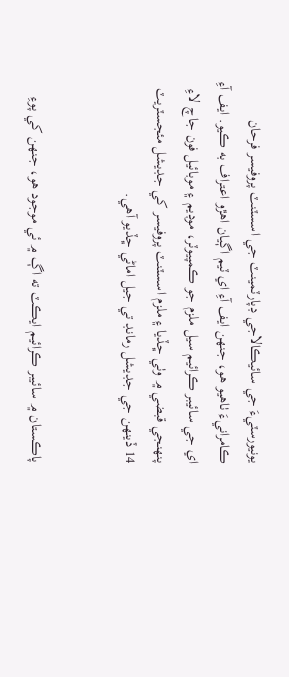يونيورسٽيءَ جي سائيڪالاجي ڊپارٽمينٽ جي اسسٽنٽ پروفيسر فرحان ڪامرانيءَ ٺاهيو هو، جنهن ايف آءِ اي ٽيم اڳيان اهڙو اعتراف به ڪيو. ايف آءِ اي جي سائيبر ڪرائيم سيل ملزم جو ڪمپيوٽر، موڊيم ۽ موبائيل فون جاچ لاءِ پنهنجي قبضي ۾ وٺي ڇڏيا ۽ ملزم اسسٽنٽ پروفيسر کي جڊيشل مئجسٽريٽ 14 ڏينهن جي جڊيشل رمانڊ تي جيل اماڻي ڇڏيو آهي.


پاڪستان ۾ سائيبر ڪرائيم ايڪٽ ته اڳ ۾ ئي موجود هو، جنهن کي پوءِ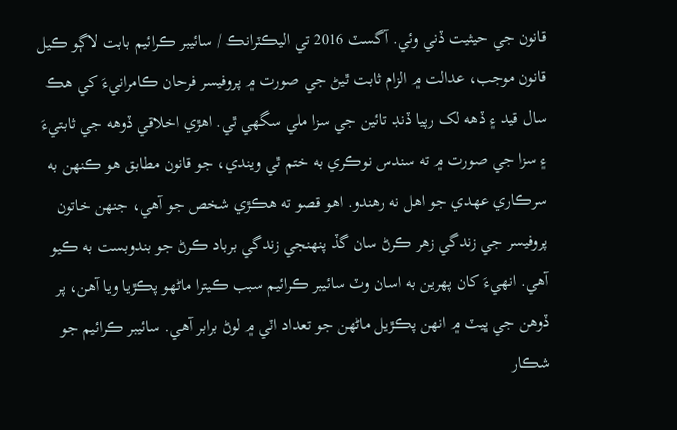قانون جي حيثيت ڏني وئي. آگسٽ 2016 تي اليڪٽرانڪ / سائيبر ڪرائيم بابت لاڳو ڪيل قانون موجب، عدالت ۾ الزام ثابت ٿيڻ جي صورت ۾ پروفيسر فرحان ڪامرانيءَ کي هڪ سال قيد ۽ ڏهه لک رپيا ڏنڊ تائين جي سزا ملي سگهي ٿي. اهڙي اخلاقي ڏوهه جي ثابتيءَ ۽ سزا جي صورت ۾ ته سندس نوڪري به ختم ٿي ويندي، جو قانون مطابق هو ڪنهن به سرڪاري عهدي جو اهل نه رهندو. اهو قصو ته هڪڙي شخص جو آهي، جنهن خاتون پروفيسر جي زندگي زهر ڪرڻ سان گڏ پنهنجي زندگي برباد ڪرڻ جو بندوبست به ڪيو آهي. انهيءَ کان پهرين به اسان وٽ سائيبر ڪرائيم سبب ڪيترا ماڻهو پڪڙيا ويا آهن، پر ڏوهن جي ڀيٽ ۾ انهن پڪڙيل ماڻهن جو تعداد اٽي ۾ لوڻ برابر آهي. سائيبر ڪرائيم جو شڪار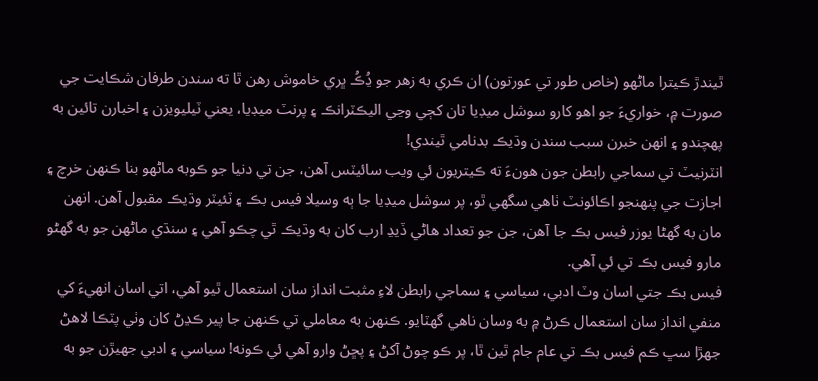ٿيندڙ ڪيترا ماڻهو (خاص طور تي عورتون) ان ڪري به زهر جو ڍُڪُ ڀري خاموش رهن ٿا ته سندن طرفان شڪايت جي صورت ۾، خواريءَ جو اهو کارو سوشل ميڊيا تان کڄي وڃي اليڪٽرانڪ ۽ پرنٽ ميڊيا، يعني ٽيليويزن ۽ اخبارن تائين به پهچندو ۽ انهن خبرن سبب سندن وڌيڪ بدنامي ٿيندي!
انٽرنيٽ تي سماجي رابطن جون هونءَ ته ڪيتريون ئي ويب سائيٽس آهن، جن تي دنيا جو ڪوبه ماڻهو بنا ڪنهن خرچ ۽ اجازت جي پنهنجو اڪائونٽ ٺاهي سگهي ٿو، پر سوشل ميڊيا جا ٻه وسيلا فيس بڪ ۽ ٽئيٽر وڌيڪ مقبول آهن. انهن مان به گهڻا يوزر فيس بڪ جا آهن، جن جو تعداد هاڻي ڏيڍ ارب کان به وڌيڪ ٿي چڪو آهي ۽ سنڌي ماڻهن جو به گهڻو مارو فيس بڪ تي ئي آهي.
فيس بڪ جتي اسان وٽ ادبي، سياسي ۽ سماجي رابطن لاءِ مثبت انداز سان استعمال ٿيو آهي، اتي اسان انهيءَ کي منفي انداز سان استعمال ڪرڻ ۾ به وسان ناهي گهٽايو. ڪنهن به معاملي تي ڪنهن جا پير ڪڍڻ کان وٺي پٽڪا لاهڻ جهڙا سڀ ڪم فيس بڪ تي عام جام ٿين ٿا، پر ڪو چوڻ آکڻ ۽ پڇڻ وارو آهي ئي ڪونه! سياسي ۽ ادبي جهيڙن جو به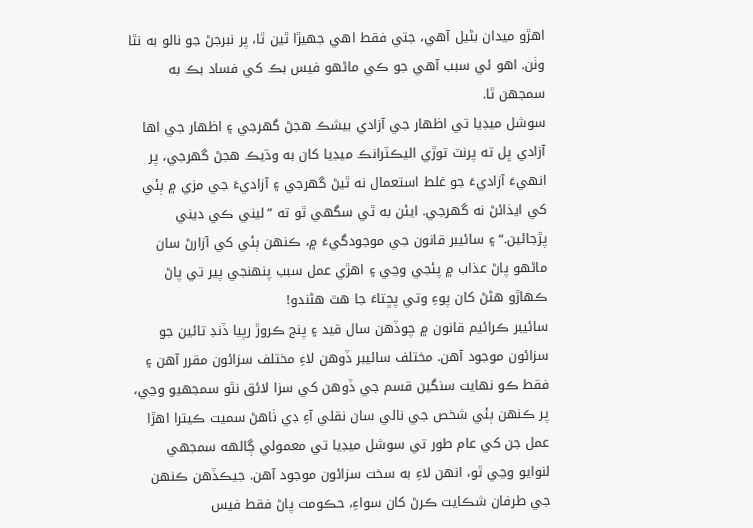اهڙو ميدان بڻيل آهي، جتي فقط اهي جهيڙا ٿين ٿا، پر نبرجڻ جو نالو به نٿا وٺن. اهو ئي سبب آهي جو ڪي ماڻهو فيس بڪ کي فساد بڪ به سمجهن ٿا.
سوشل ميڊيا تي اظهار جي آزادي بيشڪ هجڻ گهرجي ۽ اظهار جي اها آزادي ڀل ته پرنٽ توڙي اليڪٽرانڪ ميڊيا کان به وڌيڪ هجڻ گهرجي، پر انهيءَ آزاديءَ جو غلط استعمال نه ٿيڻ گهرجي ۽ آزاديءَ جي مزي ۾ ٻئي کي ايذائڻ نه گهرجي. ايئن به ٿي سگهي ٿو ته ”ليني ڪي ديني پڙجائين.“ ۽ سائيبر قانون جي موجودگيءَ ۾، ڪنهن ٻئي کي آزارڻ سان ماڻهو پاڻ عذاب ۾ پئجي وڃي ۽ اهڙي عمل سبب پنهنجي پير تي پاڻ ڪهاڙو هڻڻ کان پوءِ وتي پڇتاءَ جا هٿ هڻندو!
سائيبر ڪرائيم قانون ۾ چوڏهن سال قيد ۽ پنج ڪروڙ رپيا ڏنڊ تائين جو سزائون موجود آهن. مختلف سائيبر ڏوهن لاءِ مختلف سزائون مقرر آهن ۽ فقط ڪو نهايت سنگين قسم جي ڏوهن کي سزا لائق نٿو سمجهيو وڃي، پر ڪنهن ٻئي شخص جي نالي سان نقلي آءِ ڊي ٺاهڻ سميت ڪيترا اهڙا عمل جن کي عام طور تي سوشل ميڊيا تي معمولي ڳالهه سمجهي لنوايو وڃي ٿو، انهن لاءِ به سخت سزائون موجود آهن. جيڪڏهن ڪنهن جي طرفان شڪايت ڪرڻ کان سواءِ، حڪومت پاڻ فقط فيس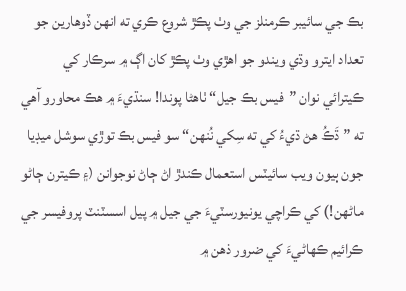بڪ جي سائيبر ڪرمنلز جي وٺ پڪڙ شروع ڪري ته انهن ڏوهارين جو تعداد ايترو وڌي ويندو جو اهڙي وٺ پڪڙ کان اڳ ۾ سرڪار کي ڪيترائي نوان ”فيس بڪ جيل“ ٺاهڻا پوندا! سنڌيءَ ۾ هڪ محاورو آهي ته ”ڌَڪُ هڻ ڌيءُ کي ته سِکي نُنهن“ سو فيس بڪ توڙي سوشل ميڊيا جون ٻيون ويب سائيٽس استعمال ڪندڙ اڻ ڄاڻ نوجوانن (۽ ڪيترن ڄاڻو ماڻهن!) کي ڪراچي يونيورسٽيءَ جي جيل ۾ پيل اسسٽنٽ پروفيسر جي ڪرائيم ڪهاڻيءَ کي ضرور ذهن ۾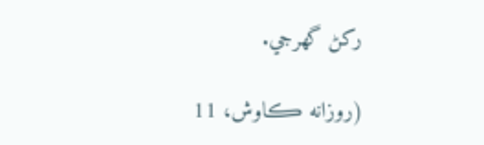رکڻ گهرجي.

(روزانه ڪاوش، 11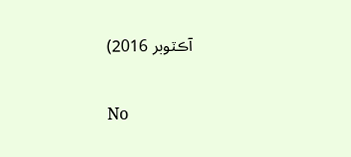آڪٽوبر 2016)

No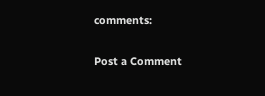comments:

Post a Comment